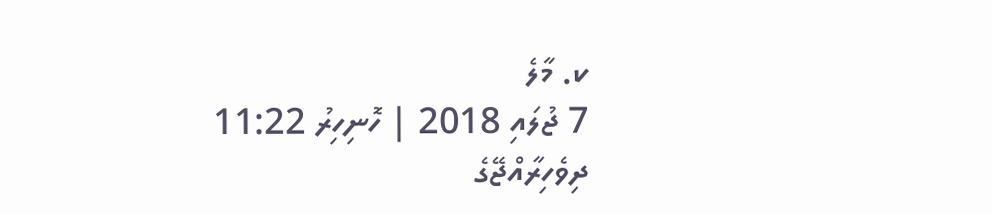ކ. މާލެ
7 ޖުލައި 2018 | ހޮނިހިރު 11:22
ދިވެހިރާއްޖޭގެ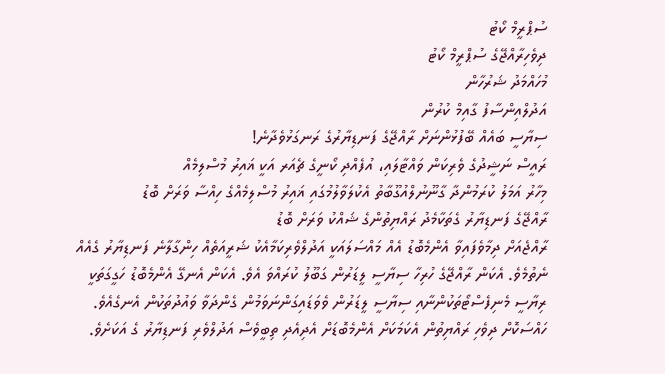ސުޕްރީމް ކޯޓު
ދިވެހިރާއްޖޭގެ ސުޕްރީމް ކޯޓު
މުހައްމަދު ޝަރުހާން
އަދުލްއިންސާފު ގާއިމް ކުރުން
ސިޔާސީ ބައެއް ބޭފުޅުންނަށް ރާއްޖޭގެ ފަނޑިޔާރުގެ ރަނގަޅުވެދާނެ!
ރައީސް ނަޝީދުގެ ވެރިކަން ވައްޓާލައި، އުފެއްދި ކޯނީގެ ޗެއަރ އަކީ ޣައިރު މުސްލިމެއް
މިހާރު އަމަލު ކުރަމުންދާ ގާނޫނުލްއުގޫބާތު އެކުލަވާލުމުގައި ޣައިރު މުސްލިމެއްގެ ހިއްސާ ވަރަށް ބޮޑު
ރާއްޖޭގެ ފަނޑިޔާރު ގެތަކާމެދު ރައްޔިތުންގެ ޝައްކު ވަރަށް ބޮޑު
ރާއްޖެއަށް ދިމާވެފައިވާ އެންމެބޮޑު އެއް މައްސަލައަކީ އަދުލްވެރިކަމާއެކު ޝަރީއަތެއް ހިންގާލާނެ ފަނޑިޔާރު ގެއެއް ނެތުމެވެ. އެކަން ރާއްޖޭގެ ހުރިހާ ސިޔާސީ ލީޑަރުން ގަބޫލު ކުރައްވަ އެވެ. އެކަން އެނގޭ އެންމެބޮޑު ހަގީގަތަކީ ރިޔާސީ މެނިފެސްޓޯތަކުންނާއި ސިޔާސީ ލީޑަރުން ވެވަޑައިގަންނަވަމުން ގެންދަވާ ވައުދުތަކުން އެނގެއެވެ. ހައްސަކޮށް ދިވެހި ރައްޔިތުން އެކަމަކަށް އެންމެބޮޑަށް އެދިއެދި ތިބީވެސް އަދުލްވެރި ފަނޑިޔާރު ގެ އަކަށެވެ.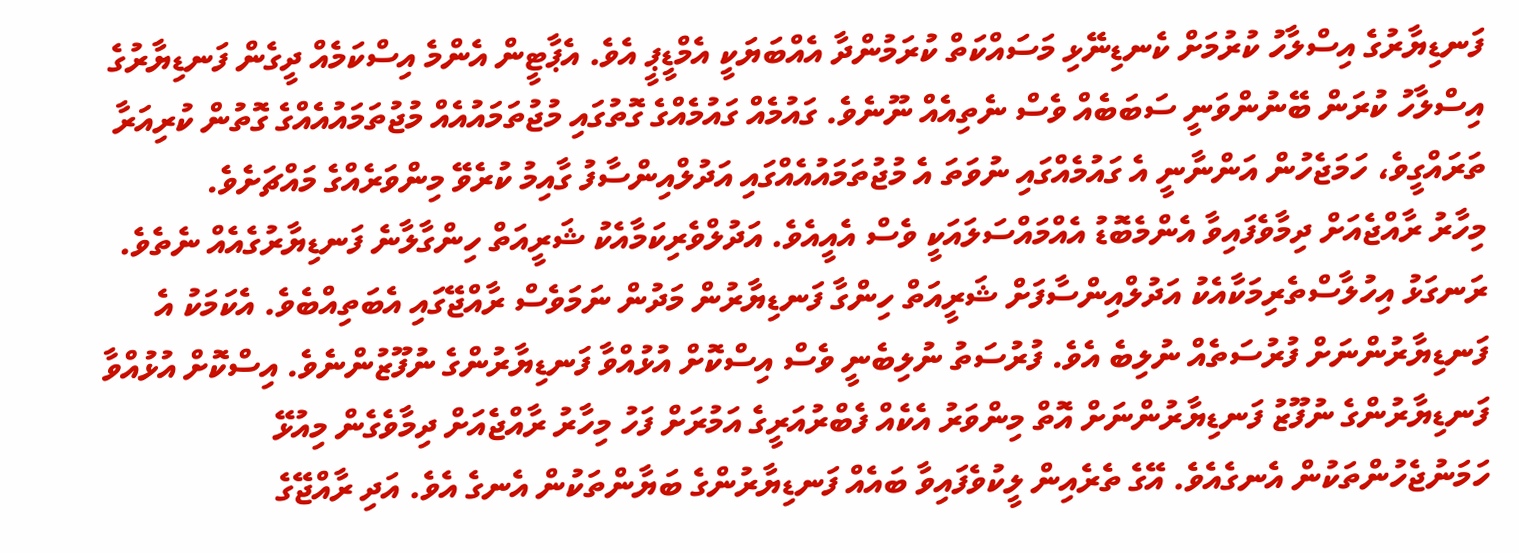ފަނޑިޔާރުގެ އިސްލާހު ކުރުމަށް ކެނޑިނޭޅި މަސައްކަތް ކުރަމުންދާ އެއްބަޔަކީ އެމްޑީޕީ އެވެ. އެޕާޓީން އެންމެ އިސްކަމެއް ދީގެން ފަނޑިޔާރުގެ އިސްލާހު ކުރަން ބޭނުންވަނީ ސަބަބެއް ވެސް ނެތިއެއް ނޫނެވެ. ގައުމެއް ގައުމެއްގެ ގޮތުގައި މުޖުތަމައުއެއް މުޖުތަމައުއެއްގެ ގޮތުން ކުރިއަރާ ތަރައްގީވެ، ހަމަޖެހުން އަންނާނީ އެ ގައުމެއްގައި ނުވަތަ އެ މުޖުތަމައުއެއްގައި އަދުލްއިންސާފު ގާއިމު ކުރެވޭ މިންވަރެއްގެ މައްޗަށެވެ.
މިހާރު ރާއްޖެއަށް ދިމާވެފައިވާ އެންމެބޮޑު އެއްމައްސަލައަކީ ވެސް އެއީއެވެ. އަދުލްވެރިކަމާއެކު ޝަރީއަތް ހިންގާލާނެ ފަނޑިޔާރުގެއެއް ނެތެވެ. ރަނގަޅު އިހުލާސްތެރިމަކާއެކު އަދުލްއިންސާފަށް ޝަރީއަތް ހިންގާ ފަނޑިޔާރުން މަދުން ނަމަވެސް ރާއްޖޭގައި އެބަތިއްބެވެ. އެކަމަކު އެ ފަނޑިޔާރުންނަށް ފުރުސަތެއް ނުލިބެ އެވެ. ފުރުސަތު ނުލިބެނީ ވެސް އިސްކޮށް އުޅުއްވާ ފަނޑިޔާރުންގެ ނުފޫޒުންނެވެ. އިސްކޮށް އުޅުއްވާ ފަނޑިޔާރުންގެ ނުފޫޒު ފަނޑިޔާރުންނަށް އޮތް މިންވަރު އެކެއް ފެބްރުއަރީގެ އަމުރަށް ފަހު މިހާރު ރާއްޖެއަށް ދިމާވެގެން މިއުޅޭ ހަމަނުޖެހުންތަކުން އެނގެއެވެ. އޭގެ ތެރެއިން ލީކުވެފައިވާ ބައެއް ފަނޑިޔާރުންގެ ބަޔާންތަކުން އެނގެ އެވެ. އަދި ރާއްޖޭގެ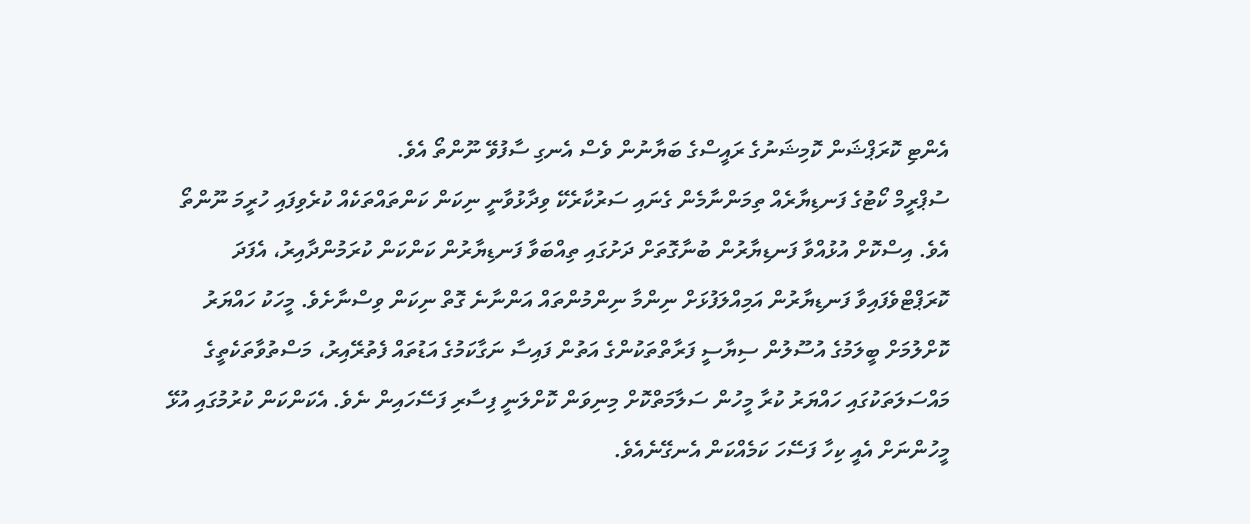އެންޓި ކޮރަޕްޝަން ކޮމިޝަނުގެ ރައީސްގެ ބަޔާނުން ވެސް އެނގި ސާފުވޭ ނޫންތޯ އެވެ.
ސުޕްރީމް ކޯޓުގެ ފަނޑިޔާރެއް ތިމަންނާމެން ގެނައި ސަރުކާރެކޭ ވިދާޅުވާނީ ނިކަން ކަންތައްތަކެއް ކުރެވިފައި ހުރީމަ ނޫންތޯ އެވެ. އިސްކޮށް އުޅުއްވާ ފަނޑިޔާރުން ބުނާގޮތަށް ދަށުގައި ތިއްބަވާ ފަނޑިޔާރުން ކަންކަން ކުރަމުންދާއިރު، އެފަދަ ކޮރަޕްޓްވެފައިވާ ފަނޑިޔާރުން އަމިއްލަފުޅަށް ނިންމާ ނިންމުންތައް އަންނާނެ ގޮތް ނިކަން ވިސްނާށެވެ. މީހަކު ހައްޔަރު ކޮށްލުމަށް ބީލަމުގެ އުސޫލުން ސިޔާސީ ފަރާތްތަކުންގެ އަތުން ފައިސާ ނަގާކަމުގެ އަޑުތައް ފެތުރޭއިރު، މަސްތުވާތަކެތީގެ މައްސަލަތަކުގައި ހައްޔަރު ކުރާ މީހުން ސަލާމަތްކޮށް މިނިވަން ކޮށްލަނީ ފިސާރި ފަސޭހައިން ނެވެ. އެކަންކަން ކުރުމުގައި އުޅޭ މީހުންނަށް އެއީ ކިހާ ފަސޭހަ ކަމެއްކަން އެނގޭނެއެވެ.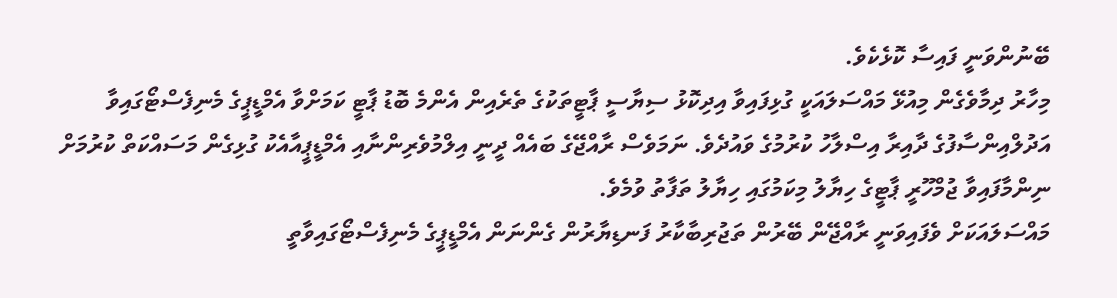ބޭނުންވަނީ ފައިސާ ކޮޅެކެވެ.
މިހާރު ދިމާވެގެން މިއުޅޭ މައްސަލައަކީ ގުޅިފައިވާ އިދިކޮޅު ސިޔާސީ ޕާޓީތަކުގެ ތެރެއިން އެންމެ ބޮޑު ޕާޓީ ކަމަށްވާ އެމްޑީޕީގެ މެނިފެސްޓޯގައިވާ އަދުލްއިންސާފުގެ ދާއިރާ އިސްލާހު ކުރުމުގެ ވައުދެވެ. ނަމަވެސް ރާއްޖޭގެ ބައެއް ދީނީ އިލްމުވެރިންނާއި އެމްޑީޕީއާއެކު ގުޅިގެން މަސައްކަތް ކުރުމަށް ނިންމާފައިވާ ޖުމްހޫރީ ޕާޓީގެ ހިޔާލު މިކަމުގައި ހިޔާލު ތަފާތު ވުމެވެ.
މައްސަލައަކަށް ވެފައިވަނީ ރާއްޖޭން ބޭރުން ތަޖުރިބާކާރު ފަނޑިޔާރުން ގެންނަން އެމްޑީޕީގެ މެނިފެސްޓޯގައިވާތީ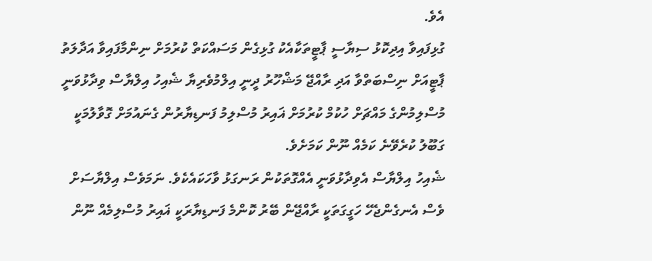އެވެ.
ގުޅިފައިވާ އިދިކޮޅު ސިޔާސީ ޕާޓީތަކާއެކު ގުޅިގެން މަސައްކަތް ކުރުމަށް ނިންމާފައިވާ އަދާލަތު ޕާޓީއަށް ނިސްބަތްވާ އަދި ރާއްޖޭ މަޝްހޫރު ދީނީ އިލްމުވެރިޔާ ޝެއިހު އިލްޔާސް ވިދާޅުވަނީ މުސްލިމުންގެ މައްޗަށް ހުކުމް ކުރުމަށް ޣައިރު މުސްލިމު ފަނޑިޔާރުން ގެނައުމަށް ގޮވާލުމަކީ ގަބޫލު ކުރެވޭނެ ކަމެއް ނޫން ކަމަށެވެ.
ޝެއިހު އިލްޔާސް އެވިދާޅުވަނީ އެއްގޮތަކުން ރަނގަޅު ވާހަކައެކެވެ. ނަމަވެސް އިލްޔާސަށް ވެސް އެނގެންޖެހޭ ހަގީގަތަކީ ރާއްޖޭން ބޭރު ކޮންމެ ފަނޑިޔާރަކީ ޣައިރު މުސްލިމެއް ނޫން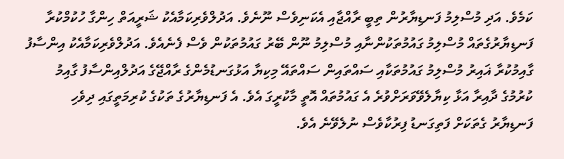ކަމެވެ. އަދި މުސްލިމު ފަނޑިޔާރުން ތިބީ ރާއްޖާއި އެކަނިވެސް ނޫނެވެ. އަދުލްވެރިކަމާއެކު ޝަރީއަތް ހިންގާ ހުކުމްކުރާ ފަނޑިޔާރުގެތައް މުސްލިމު ގައުމުތަކުންނާއި މުސްލިމު ނޫން ބޭރު ގައުމުތަކުން ވެސް ފެނެއެވެ. އަދުލްވެރިކަމާއެކު އިންސާފު ގާއިމުކުރާ ޣައިރު މުސްލިމު ގައުމުތަކާއި ސައްތައިން ސައްތައޭ މިކިޔާ އަޅުގަނޑުމެންގެ ރާއްޖޭގެ އަދުލްއިންސާފު ގާއިމު ކުރުމުގެ ދާއިރާ އަޅާ ކިޔާލެވޭވަރަށްވުރެ އެ ގައުމުތައް އޮތީ މާކުރީގަ އެވެ. އެ ފަނޑިޔާރުގެ ތަކުގެ ކުރިމަތީގައި ދިވެހި ފަނޑިޔާރު ގެތަކަށް ފަތިގަނޑު ފިރުކާވެސް ނުލެވޭނެ އެވެ.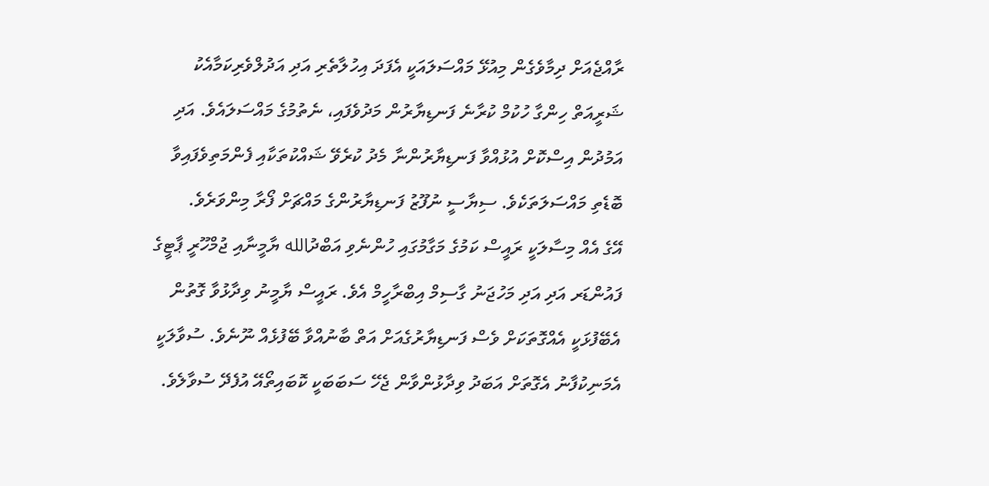ރާއްޖެއަށް ދިމާވެގެން މިއުޅޭ މައްސަލައަކީ އެފަދަ އިހުލާތެރި އަދި އަދުލްވެރިކަމާއެކު ޝަރީއަތް ހިންގާ ހުކުމް ކުރާނެ ފަނޑިޔާރުން މަދުވެފައި، ނެތުމުގެ މައްސަލައެވެ. އަދި އަމުދުން އިސްކޮށް އުޅުއްވާ ފަނޑިޔާރުންނާ މެދު ކުރެވޭ ޝައްކުތަކާއި ފެންމަތިވެފައިވާ ބޮޑެތި މައްސަލަތަކެވެ. ސިޔާސީ ނުފޫޒު ފަނޑިޔާރުންގެ މައްޗަށް ފޯރާ މިންވަރެވެ.
އޭގެ އެއް މިސާލަކީ ރައީސް ކަމުގެ މަގާމުގައި ހުންނެވި އަބްދުالله ޔާމީނާއި ޖުމްހޫރީ ޕާޓީގެ ފައުންޑަރ އަދި އަދި މަހުޖަނު ގާސިމް އިބްރާހީމް އެވެ. ރައީސް ޔާމީނު ވިދާޅުވާ ގޮތުން އެބޭފުޅަކީ އެއްގޮތަކަށް ވެސް ފަނޑިޔާރުގެއަށް އަތް ބާނުއްވާ ބޭފުޅެއް ނޫނެވެ. ސުވާލަކީ އެމަނިކުފާނު އެގޮތަށް އަބަދު ވިދާޅުންވާން ޖެހޭ ސަބަބަކީ ކޮބައިތޯއޭ އުފެދޭ ސުވާލެވެ.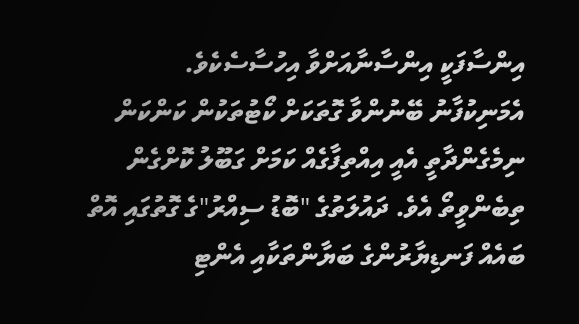އިންސާފަކީ އިންސާނާއަށްވާ އިހުސާސެކެވެ. އެމަނިކުފާނު ބޭނުންވާ ގޮތަކަށް ކޯޓުތަކުން ކަންކަން ނިމެގެންދާތީ އެއީ އިއްތިފާގެއް ކަމަށް ގަބޫލު ކޮށްގެން ތިބެންވީތޯ އެވެ. ދައުލަތުގެ "ބޮޑު ސިއްރު"ގެ ގޮތުގައި އޮތް ބައެއް ފަނޑިޔާރުންގެ ބަޔާންތަކާއި އެންޓި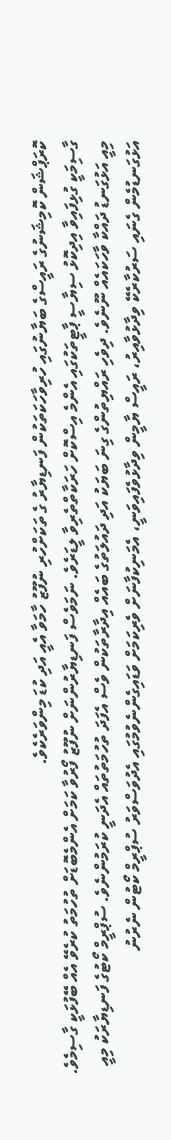ކޮރަޕްޝަން ކޮމިޝަނުގެ ރައީސްގެ ބަޔާނުގައި ހުރިވާހަކަތަކުން ފަނޑިޔާރު ގެ ތަކަށްހުރި ނުފޫޒު ހާމަވާ އެއީ އަދި ކުޑަ މިންވަރެކެވެ.
ގާސިމަކީ ގުޅިފައިވާ އިދިކޮޅު ސިޔާސީ ޕާޓީތަކުގައި އެންމެ އިސްކޮށް ހަރަކާތްތެރިވާ ލީޑަރެވެ. ނަމަވެސް ފަނޑިޔާރުންނަށް ނުފޫޒު ފޯރުވާ ކަމަށް އެންމެބޮޑަށް ތުހުމަތު ކުރެވޭ އެއް ބޭފުޅަކީ ގާސިމެވެ. މިއީ އަޅުގަނޑު ދައްކާ ވާހަކައެއް ނޫނެވެ. ދިވެހި ރައްޔިތުންގެ ގިނަ ބަޔަކު އަދި ދައުލަތުގެ ބައެއް އިދާރާތަކުން ވެސް އެފަދަ ތުހުމަތުތައް އެދަނީ ކުރަމުންނެވެ. ސުޕްރީމް ކޯޓުގެ ފަނޑިޔާރަކު މިއީ އަޅުގަނޑުމެން ގެނައި ސަރުކާރެކޭ ވިދާޅުވާއިރު، ރައީސް ޔާމީން ވިދާޅުވެފައިވަނީ، އެމަނިކުފާނަށް ވެރިކަމަށް ވަޑައިގެންނެވުމުގައި އެދުވަސްވަރު ސުޕްރީމް ކޯޓުން ނެރުނު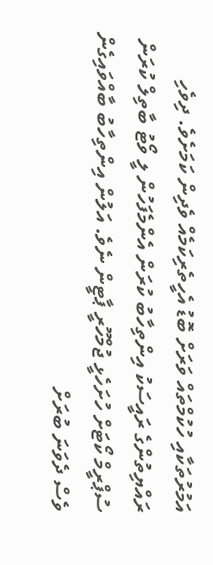އަމުރުތަކާއި ހުކުމްތައް ވަރަށް ބޮޑު އެހީތެރިކަމެއް ވެދިން ކަމަށެވެ. ދިވެހި ރައްޔިތުންގެ ރައީސަކު އިންތިހާބު ކުރަން އެންމެފަހުން ލީ ވޯޓު ބާތިލް ކުރަން ސުޕްރީމް ކޯޓަށް ހުށަހެޅީ ޖުމްހޫރީ ޕާޓީން ނެވެ. އަލުން އިންތިހާބު ބާއްވައިގެން ވެސް ދެވަނަ ބުރަށް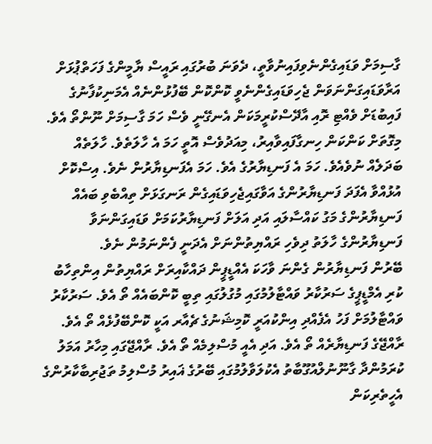ގާސިމަށް ވަޑައިގެންނެވިފައިނުވާތީ، ދެވަނަ ބުރުގައި ރައީސް ޔާމީންގެ ފަހަތްޕުޅަށް އަރާވަޑައިގަންނަވަން ޖެހިވަޑައިގެންނެވީ ކޮންކޮން ބޭފުޅުންނެއް އެމަނިކުފާނުގެ ފައިބުޑަށް ވެއްޓި ރޮއި އާދޭސްކުރީމަކަން އެނގޭނީ ވެސް ހަމަ ގާސިމަށް ނޫންތޯ އެވެ.
މިގޮތަށް ކަންކަން ހިނގާފައިވާއިރު، މިއަދުވެސް އޮތީ ހަމަ އެ ހާލަތެވެ. ހާލަތެއް ބަދަލެއް ނުވެއެވެ. ހަމަ އެ ފަނޑިޔާރުގެ އެވެ. ހަމަ އެފަނޑިޔާރުން ނެވެ. އިސްކޮށް އުޅުއްވާ އެފަދަ ފަނޑިޔާރުންގެ އަވާގައިޖެހިވަޑައިގެން ރަނގަޅަށް ތިއްބެވި ބައެއް ފަނޑިޔާރުންގެ މަގު ކައްސާލައި އަދި އަލަށް ފަނޑިޔާރުކަމަށް ވަޑައިގަންނަވާ ފަނޑިޔާރުންގެ ހާލަތު ދިވެހި ރައްޔިތުންނަށް އެދަނީ ފެންނަމުން ނެވެ.
ބޭރުން ފަނޑިޔާރުން ގެންނަ ވާހަކަ އެއްޑީޕީން ދައްކާއިރަށް ރައްޔިތުން އިންތިހާބު ކުރި އެމްޑީޕީގެ ސަރުކާރު ވައްޓާލުމުގައި މުގުލުގައި ތިބީ ކޮންބައެއް ތޯ އެވެ. ސަރުކާރު ވައްޓާލުމަށް ފަހު އެފެއްދި އިންކުއަރީ ކޮމިޝަނުގެ ޗެއާރ އަކީ ކޮންބޭފުޅެއް ތޯ އެވެ. ރާއްޖޭގެ ފަނޑިޔާރެއް ތޯ އެވެ. އަދި އެއީ މުސްލިމެއް ތޯ އެވެ. ރާއްޖޭގައި މިހާރު އަމަލު ކުރަމުންދާ ގާނޫނުލްއުގޫބާތު އެކުލަވާލުމުގައި ބޭރުގެ ޣައިރު މުސްލިމު ތަޖުރިބާކާރުންގެ އެހީތެރިކަން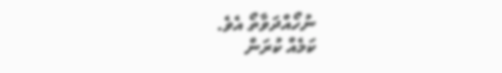ނުހޯއްދަވާތޯ އެވެ.
ކަމެއް ކުރަން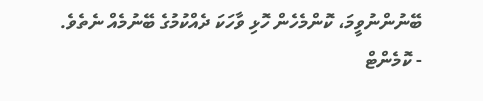ބޭނުންނުވީމަ، ކޮންމެހެން ހޮޅި ވާހަކަ ދެއްކުމުގެ ބޭނުމެއް ނެތެވެ.
- ކޮމެންޓް